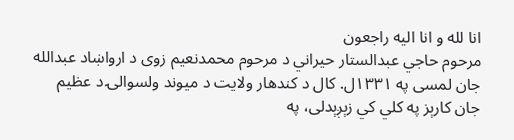انا لله و انا اليه راجعون
مرحوم حاجي عبدالستار حيراني د مرحوم محمدنعيم زوى د ارواښاد عبدالله جان لمسى په ١٣٣١ل. کال د کندهار ولايت د ميوند ولسوالۍ د عظيم جان کارېز په کلي کي زېږېدلى، په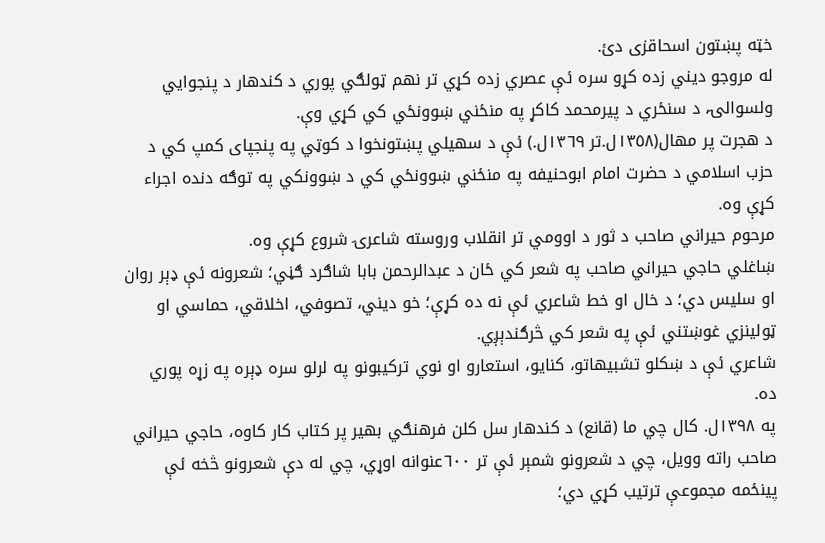خټه پښتون اسحاقزى دئ.
له مروجو ديني زده کړو سره ئې عصري زده کړي تر نهم ټولګي پوري د کندهار د پنجوايي ولسوالۍ، د سنځري د پيرمحمد کاکړ په منځني ښوونځي کي کړي وې.
د هجرت پر مهال(١٣٥٨ل.تر ١٣٦٩ل.) ئې د سهيلي پښتونخوا د کوټي په پنجپاى کمپ کي د حزب اسلامي د حضرت امام ابوحنيفه په منځني ښوونځي کي د ښوونکي په توګه دنده اجراء کړې وه.
مرحوم حيراني صاحب د ثور د اوومي تر انقلاب وروسته شاعرۍ شروع کړې وه.
ښاغلي حاجي حيراني صاحب په شعر کي ځان د عبدالرحمن بابا شاګرد ګڼي؛ شعرونه ئې ډېر روان او سليس دي؛ د خال او خط شاعري ئې نه ده کړې؛ خو ديني، تصوفي، اخلاقي، حماسي او ټولينزي غوښتني ئې په شعر کي څرګندېږي.
شاعري ئې د ښکلو تشبيهاتو، کنايو، استعارو او نوي ترکيبونو په لرلو سره ډېره په زړه پوري ده.
په ۱۳۹۸ل. کال چي ما (قانع) د کندهار سل کلن فرهنګي بهیر پر کتاب کار کاوه، حاجي حيراني صاحب راته وویل، چي د شعرونو شمېر ئې تر ٦٠٠عنوانه اوړي، چي له دې شعرونو څخه ئې پينځمه مجموعې ترتيب کړي دي؛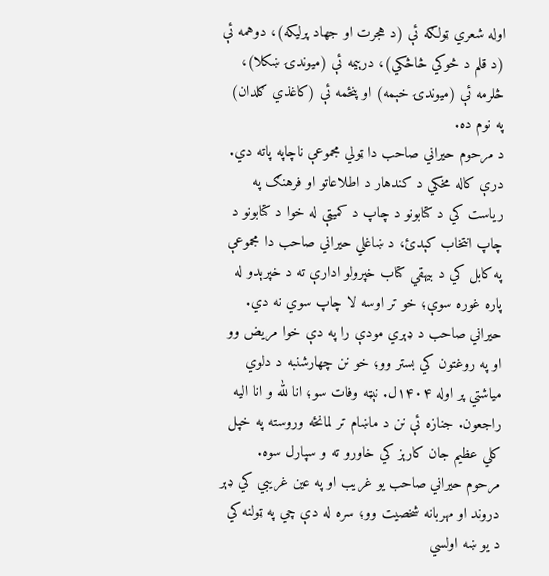اوله شعري ټولګه ئې (د هجرت او جهاد پرليکه)، دوهمه ئې (د قلم د څوکي څاڅکي)، درېيمه ئې (ميوندۍ ښکلا)، څلرمه ئې (ميوندۍ خېمه) او پنځمه ئې (کاغذي ګلدان) په نوم ده.
د مرحوم حيراني صاحب دا ټولي مجموعې ناچاپه پاته دي. درې کاله مخکي د کندهار د اطلاعاتو او فرهنګ په ریاست کي د کتابونو د چاپ د کميټې له خوا د کتابونو د چاپ انتخاب کېدئ، د ښاغلي حیراني صاحب دا مجموعې په کابل کي د بیهقي کتاب خپرولو ادارې ته د خپرېدو له پاره غوره سوې؛ خو تر اوسه لا چاپ سوي نه دي.
حیراني صاحب د ډېري مودې را په دې خوا مریض وو او په روغتون کي بستر وو؛ خو نن چهارشنبه د دلوي میاشتي پر اوله ۱۴۰۴ل. نېټه وفات سو؛ انا لله و انا الیه راجعون. جنازه ئې نن د ماښام تر لمانځه وروسته په خپل کلي عظيم جان کارېز کي خاورو ته و سپارل سوه.
مرحوم حیراني صاحب یو غریب او په عین غریبي کي ډېر دروند او مهربانه شخصیت وو؛ سره له دې چي په ټولنه کي د یو ښه اولسي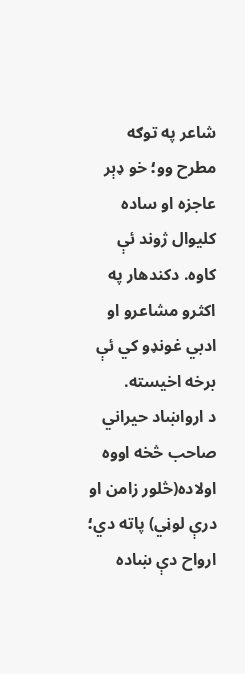شاعر په توګه مطرح وو؛ خو ډېر عاجزه او ساده کلیوال ژوند ئې کاوه. دکندهار په اکثرو مشاعرو او ادبي غونډو کي ئې برخه اخيسته.
د ارواښاد حیراني صاحب څخه اووه اولاده(څلور زامن او درې لوڼي) پاته دي؛ ارواح دې ښاده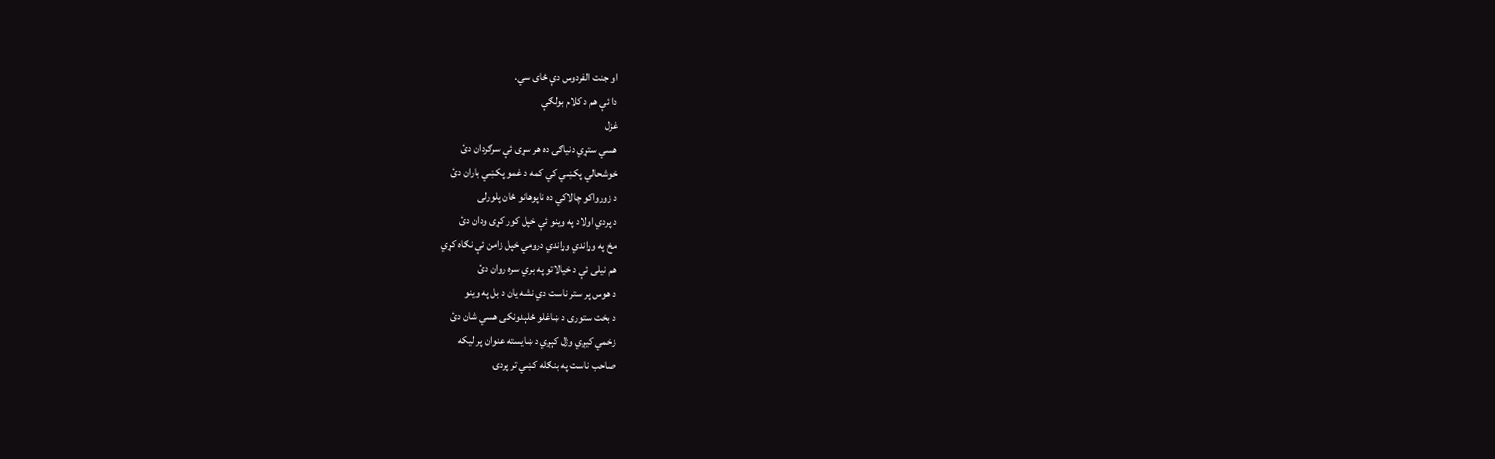او جنت الفردوس دې ځای سي.
دا ئې هم د کلام بولګې
غزل
هسي ستړي دنیاګۍ ده هر سړی ئې سرګردان دئ
خوشحالي پکښي کي کمه د غمو پکښي باران دئ
د زورواکو چالاکي ده ناپوهانو ځان پلورلی
د پردي اولاد په وینو ئې خپل کور کړی ودان دئ
مخ په وړاندي وړاندي درومي خپل زامن ئې نګاه کړي
هم نیلی ئې د خیالاتو په بري سره روان دئ
د هوس پر ستر ناست دي نشه یان د بل په وینو
د بخت ستوری د ښاغلو ځلېدونکی هسي شان دئ
زخمي کیږي وژل کېږي د ښایسته عنوان پر لیکه
صاحب ناست په بنګله کښي تر پردۍ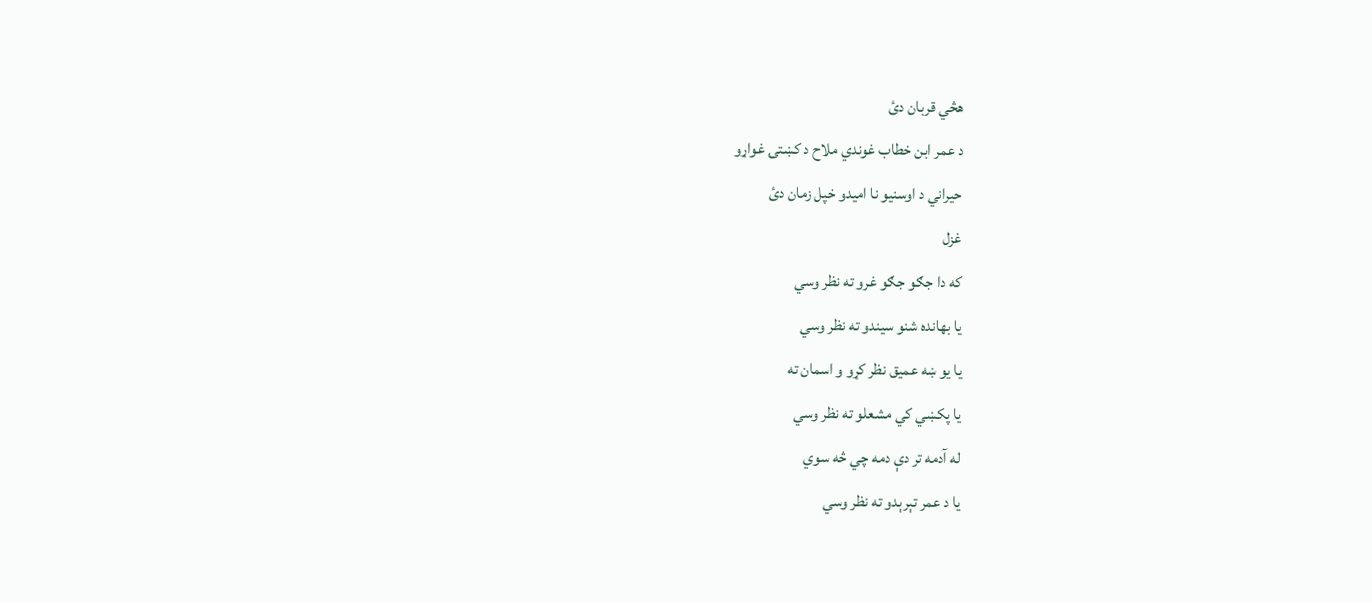هڅي قربان دئ
د عمر ابن خطاب غوندي ملاح د کښتۍ غواړو
حیراني د اوسنیو نا امیدو خپل زمان دئ
غزل
که دا جګو جګو غرو ته نظر وسي
یا بهانده شنو سیندو ته نظر وسي
یا یو ښه عمیق نظر کړو و اسمان ته
یا پکښي کي مشعلو ته نظر وسي
له آدمه تر دې دمه چي څه سوي
یا د عمر تېرېدو ته نظر وسي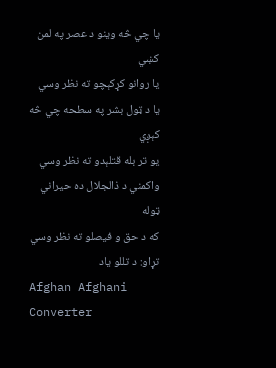یا چي څه وینو د عصر په لمن کښي
یا روانو کړکېچو ته نظر وسي
یا د ټول بشر په سطحه چي څه کېږي
یو تر بله قتلېدو ته نظر وسي
واکمني د ذالجلال ده حیراني ټوله
که د حق و فیصلو ته نظر وسي
تړاو: د تللو یاد
Afghan Afghani Converter